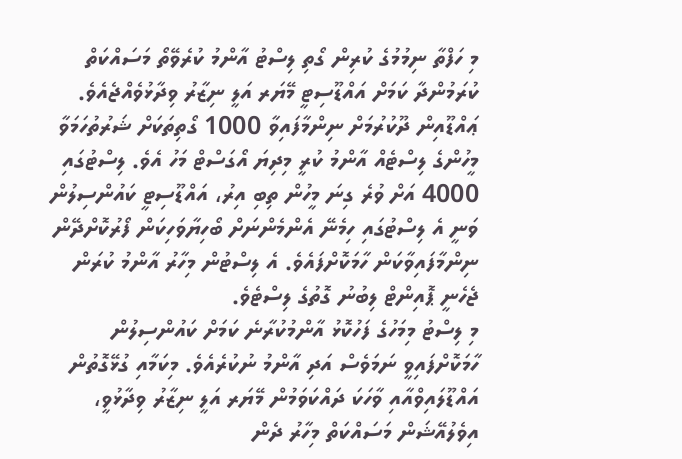މި ހަފްތާ ނިމުމުގެ ކުރިން ގޯތި ލިސްޓު އާންމު ކުރެވޭތޯ މަސައްކަތް ކުރަމުންދާ ކަމަށް އައްޑޫސިޓީ މޭޔަރ އަލީ ނިޒާރު ވިދާޅުވެއްޖެއެވެ.
ޢައްޑޫއިން ދޫކުރުމަށް ނިންމާފައިވާ 1000 ގޯތިތަކަށް ޝަރުތުހަމަވާ މީހުންގެ ލިސްޓެއް އާންމު ކުރީ މިދިޔަ އޯގަސްޓް މަހު އެވެ. ލިސްޓުގައި 4000 އަށް ވުރެ ގިނަ މީހުން ތިބި އިރު، އައްޑޫސިޓީ ކައުންސިލުން ވަނީ އެ ލިސްޓުގައި ހިމެނޭ އެންމެންނަށް ބޯހިޔާވަހިކަން ފޯރުކޮށްދޭން ނިންމާފައިވާކަން ހާމަކޮށްފައެވެ. އެ ލިސްޓުން މިހާރު އާންމު ކުރަން ޖެހެނީ ޕޮއިންޓް ލިބުނު ގޮތުގެ ލިސްޓެވެ.
މި ލިސްޓު މިމަހުގެ ފަހުކޮޅު އާންމުކުރާނެ ކަމަށް ކައުންސިލުން ހާމަކޮށްފައިވީ ނަމަވެސް އަދި އާންމު ނުކުރެއެވެ. މިކަމާއި ގުޅޭގޮތުން އައްޑޫލައިވްއާއި ވާހަކަ ދައްކަވަމުން މޭޔަރ އަލީ ނިޒާރު ވިދާޅުވީ، އިވެލުއޭޝަން މަސައްކަތް މިހާރު ދެން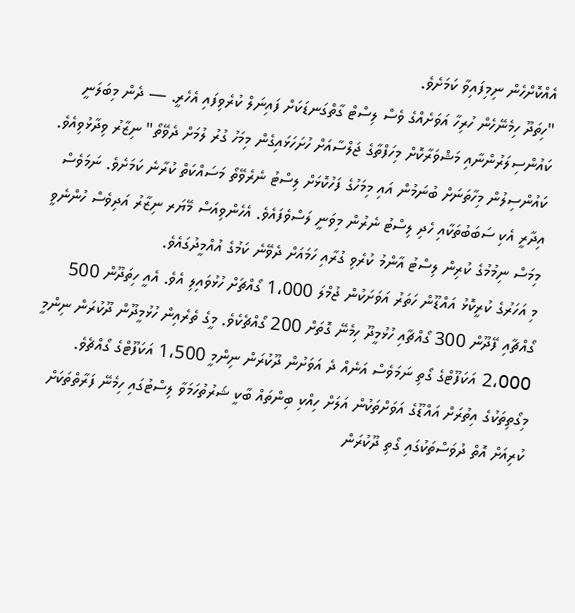އެއްކޮށްހެން ނިމިފައިވާ ކަމަށެވެ.
"ހިތަދޫ ހިމެނޭހެން ހުރިހާ އަވަށެއްގެ ވެސް ލިސްޓް ގާތްގަނޑަކަށް ފައިނަލް ކުރެވިފައި އެހެރީ. — ދެން މިބަލަނީ ކައުންސިލަރުންނާއި މަޝްވަރާކޮށް މިހަފްތާގެ ޖަލްސާއަށް ހުށަހަޅައިގެން މިމަހު ގުރު ލުމަށް ދެވޭތޯ" ނިޒާރު ވިދާޅުވިއެވެ.
ކައުންސިލުން މިހާތަނަށް ބުނަމުން އައި މިމަހުގެ ފަހުކޮޅަށް ލިސްޓު ނެރެވޭތޯ މަސައްކަތް ކުރާނެ ކަމަށެވެ. ނަމަވެސް އިދާރީ އެކި ސަބަބުތަކާއި ހެދި ލިސްޓު ނެރުން މިވަނީ ލަސްވެފައެވެ. އެހެންވިއަސް މޭޔަރ ނިޒާރު އަދިވެސް ހުންނެވީ މިމަސް ނިމުމުގެ ކުރިން ލިސްޓު އާންމު ކުރެވި ގުރާއި ހަމައަށް ދެވޭނެ ކަމުގެ އުއްމީދުގައެވެ.
މި އަހަރުގެ ކުރީކޮޅު އައްޑޫން ހަތަރު އަވަށަކުން ޖުމްލަ 1،000 ގޯއްޗަށް ހުޅުވައިލި އެވެ. އެއީ ހިތަދޫން 500 ގޯއްޗާއި ފޭދޫން 300 ގޯއްޗާއި ހުޅުމީދޫ ހިމެނޭ ގޮތަށް 200 ގޯއްޗެކެވެ. މީގެ ތެރެއިން ހުޅުމީދޫން ދޫކުރަން ނިންމީ 2،000 އަކަފޫޓްގެ ގޯތި ނަމަވެސް އަނެއް ދެ އަވަށުން ދޫކުރަން ނިންމީ 1،500 އަކަފޫޓްގެ ގޯއްޗެވެ.
މިގޯތިތަކުގެ އިތުރަށް އައްޑޫގެ އަވަށްތަކުން އަލަށް ހިއްކި ބިންތައް ބާކީ ޝަރުތުހަމަވާ ލިސްޓުގައި ހިމެނޭ ފަރާތްތަކަށް ކުރިއަށް އޮތް ދުވަސްތަކުގައި ގޯތި ދޫކުރަން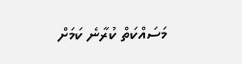މަސައްކަތް ކުރާނެ ކަމަށް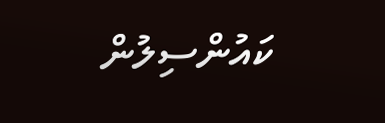ކައުންސިލުން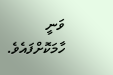ވަނީ ހާމަކޮށްފައެވެ.